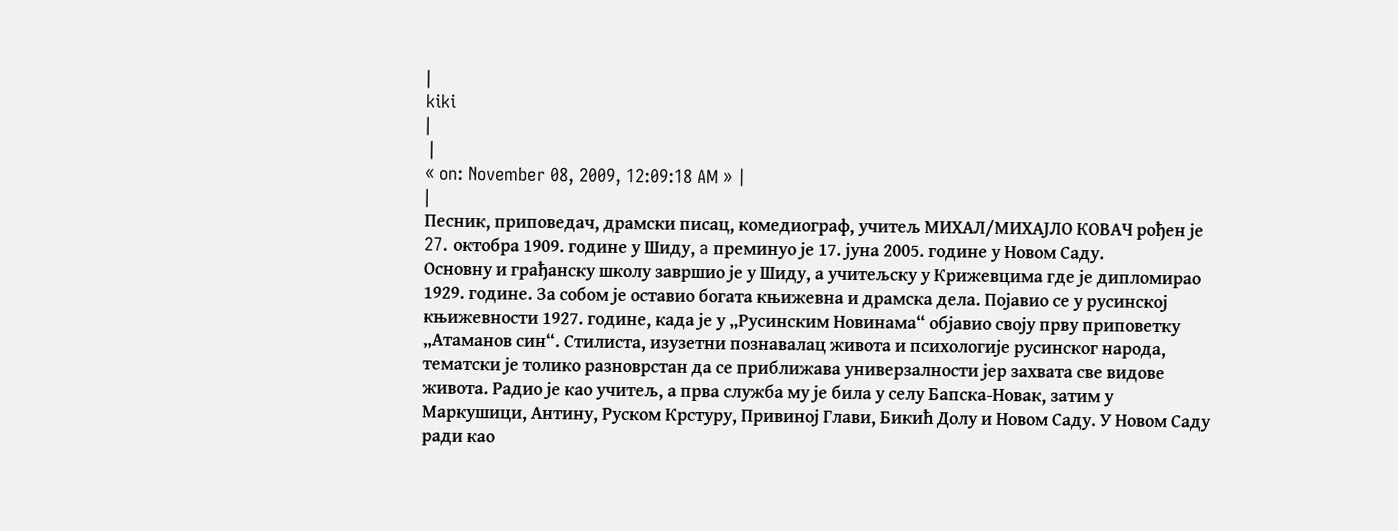|
kiki
|
 |
« on: November 08, 2009, 12:09:18 AM » |
|
Песник, приповедач, драмски писац, комедиограф, учитељ МИХАЛ/МИХАЈЛО КОВАЧ рођен је 27. oктoбрa 1909. године у Шиду, a преминуо је 17. jунa 2005. године у Новом Саду.
Основну и грађанску школу завршио је у Шиду, а учитељску у Крижевцима где је дипломирао 1929. године. За собом је оставио богата књижевна и драмска дела. Појавио се у русинској књижевности 1927. године, када је у „Русинским Новинама“ објавио своју прву приповетку „Атаманов син“. Стилиста, изузетни познавалац живота и психологије русинског народа, тематски је толико разноврстан да се приближава универзалности јер захвата све видове живота. Радио је као учитељ, а прва служба му је била у селу Бапска-Новак, затим у Маркушици, Антину, Руском Крстуру, Привиној Глави, Бикић Долу и Новом Саду. У Новом Саду ради као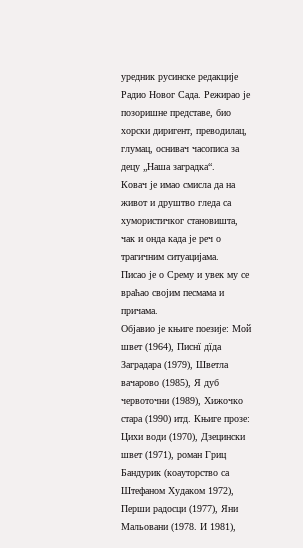уредник русинске редакције Радио Новог Сада. Режирао је позоришне представе, био хорски диригент, преводилац, глумац, оснивач часописа за децу „Наша заградка“.
Ковач је имао смисла да на живот и друштво гледа са хумористичког становишта, чак и онда када је реч о трагичним ситуацијама.
Писао је о Срему и увек му се враћао својим песмама и причама.
Објавио је књиге поезије: Мой швет (1964), Писнї дїда Заградара (1979), Шветла вачарово (1985), Я дуб червоточни (1989), Хижочко стара (1990) итд. Књиге прозе: Цихи води (1970), Дзецински швет (1971), роман Гриц Бандурик (коауторство са Штефаном Худаком 1972), Перши радосци (1977), Яни Мальовани (1978. И 1981),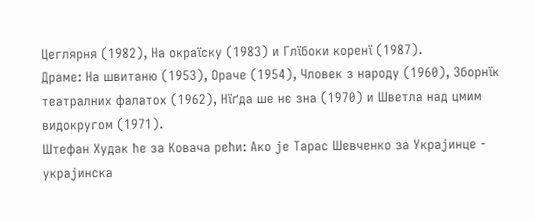Цеглярня (1982), На окраїску (1983) и Глїбоки коренї (1987).
Драме: На швитаню (1953), Ораче (1954), Чловек з народу (1960), Зборнїк театралних фалатох (1962), Нїґда ше нє зна (1970) и Шветла над цмим видокругом (1971).
Штефан Худак ће за Ковача рећи: Ако је Тарас Шевченко за Украјинце - украјинска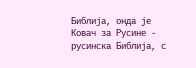Библија, онда је Ковач за Русине - русинска Библија, с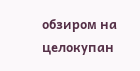обзиром на целокупан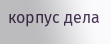корпус дела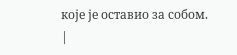које је оставио за собом.
|